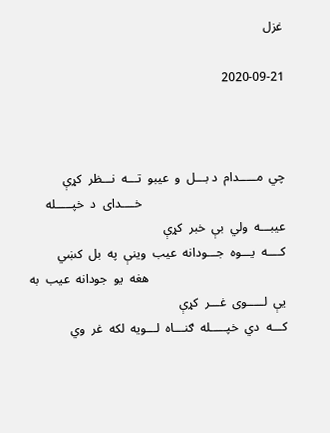غزل

2020-09-21



چي  مـــــدام  د بـــل  و  عيبو  تـــه  نـــظر  کړې
                                              خــــدای  د  خپـــــله  عيبـــه  ولي  بې  خبر  کړې
کــــه  يـــوه  جـــودانه  عيب  وينې  په  بل  کښي
                                            هغه  يو  جودانه  عيب  به  يې  لـــــوی  غـــر  کړې
کـــه  دي  خپـــــله  ګنـــاه  لـــويه  لکه  غر  وي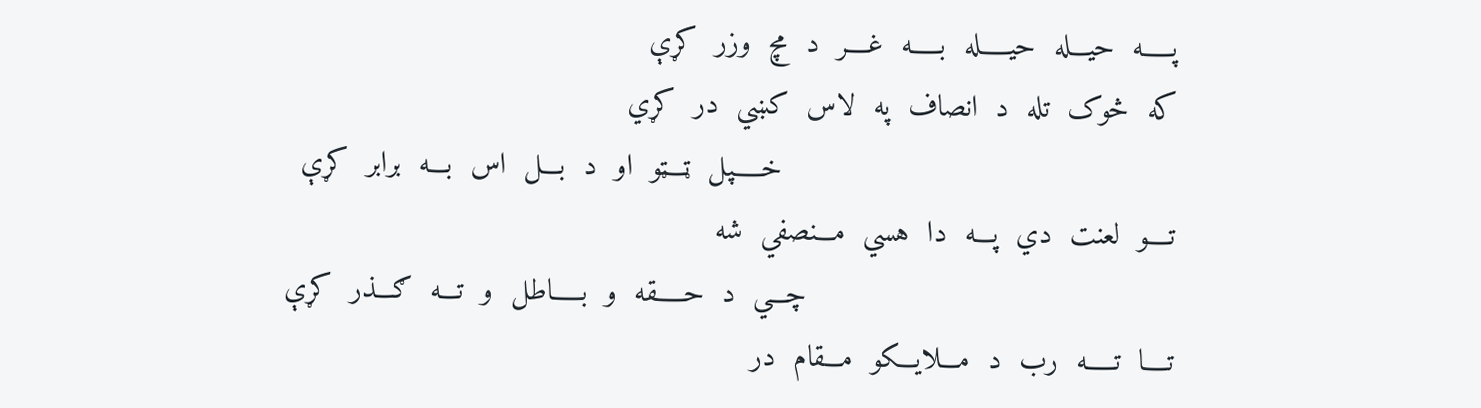پـــــه  حيـــله  حيـــــله  بـــــه  غــــر  د  مچ  وزر  کړې
که  څوک  تله  د  انصاف  په  لاس  کښي  در  کړي
                                             خـــــپل  ټـــټو  او  د  بـــل  اس  بـــه  برابر  کړې
تــــو  لعنت  دي  پـــه  دا  هسي  مـــنصفي  شه
                                          چـــي  د  حـــــقه  و  بـــــاطل  و  تـــه  ګـــذر  کړې
تــــا  تـــــه  رب  د  مـــلايـــکو  مـــقام  در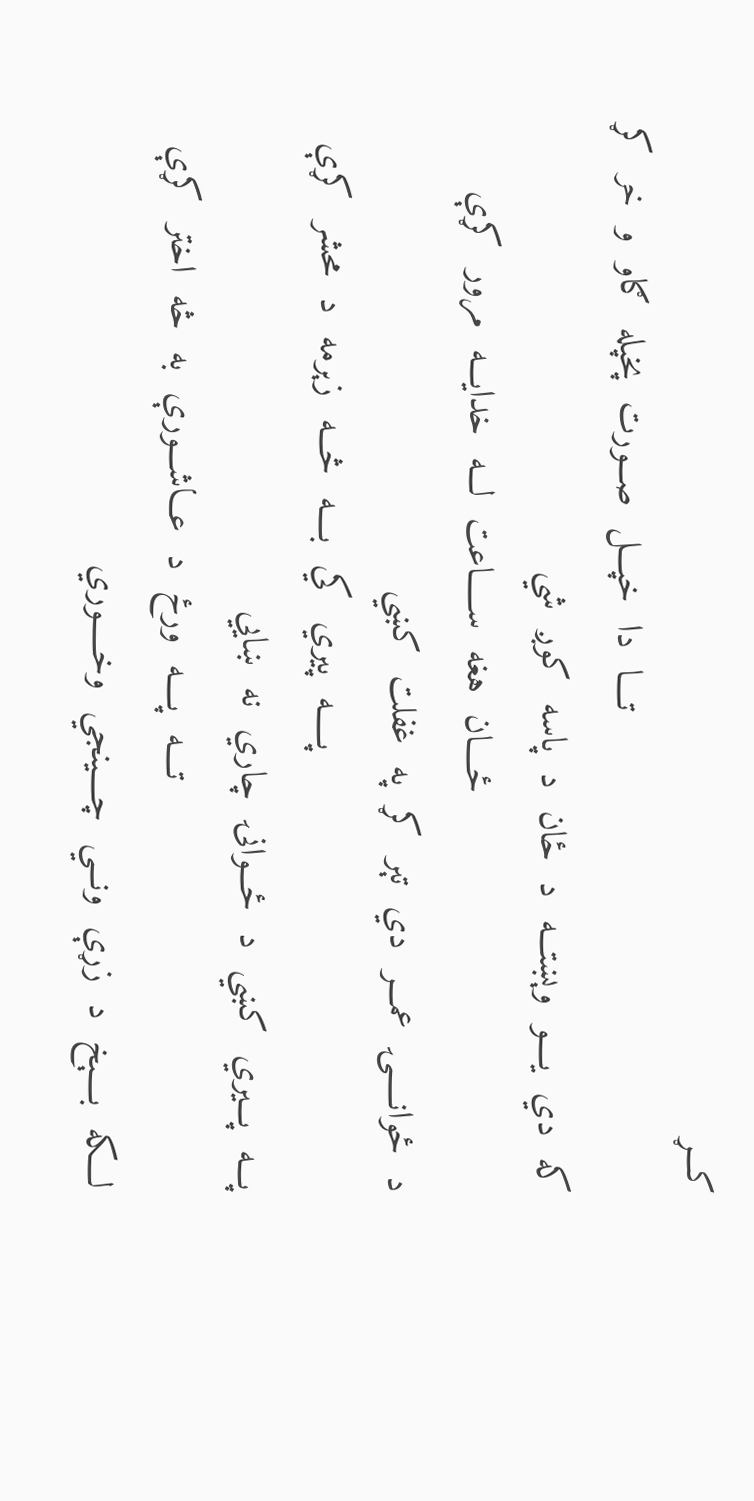کـــړ
                                              تــــا  دا  خپـــل  صـــورت  پخپله  ګاو  و  خر  کړ
که  دي  يــــو  وېښتـــه  د  ځان  د  پاسه  کوږ  شي
                                      ځــــان  هغه  ســـــاعت  لـــه  خدايـــه  مرور  کړې
د  ځوانـــــۍ  عمـــر  دي  تېر  کړ  په  غفلت  کښي
                                          پـــــه  پيري  کي  بــــه  څـــه  زېرمه  د  محشر  کړې
پـــه  پـــيري  کښي  د  ځـــوانۍ  چاري  نه  ښايي
                                       تــــه  پــــه  ورځ  د  عـــاشـــورې  به  څه  اختر  کړې
لــــکه  بــــېخ  د  زړې  ونـــي  چــــينجي  وخـــــوري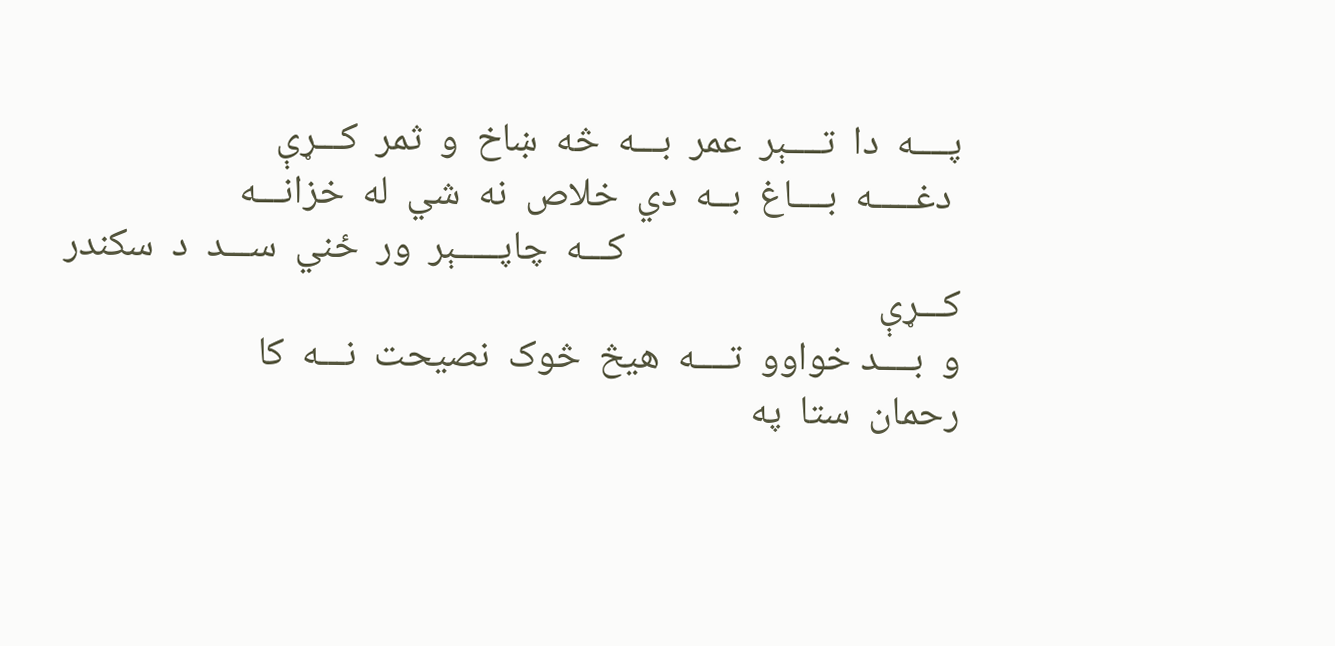پــــه  دا  تــــېر  عمر  بـــه  څه  ښاخ  و  ثمر  کـــړې
 دغـــــه  بــــاغ  بــه  دي  خلاص  نه  شي  له  خزانـــه
                                      کـــه  چاپـــــېر  ور  ځني  ســـد  د  سکندر  کـــړې
و  بــــد خواوو  تــــه  هيڅ  څوک  نصيحت  نـــه  کا
رحمان  ستا  په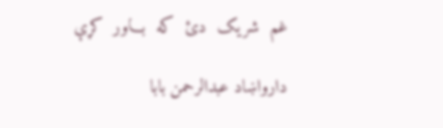غم  شريک  دئ  که  بـــاور  کړې

دارواښاد عبدالرحمن بابا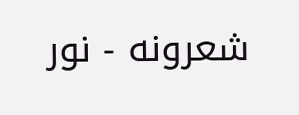شعرونه - نور